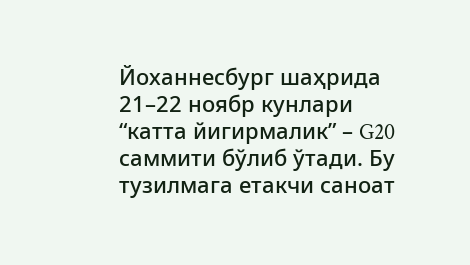Йоханнесбург шаҳрида 21–22 ноябр кунлари “катта йигирмалик” – G20 саммити бўлиб ўтади. Бу тузилмага етакчи саноат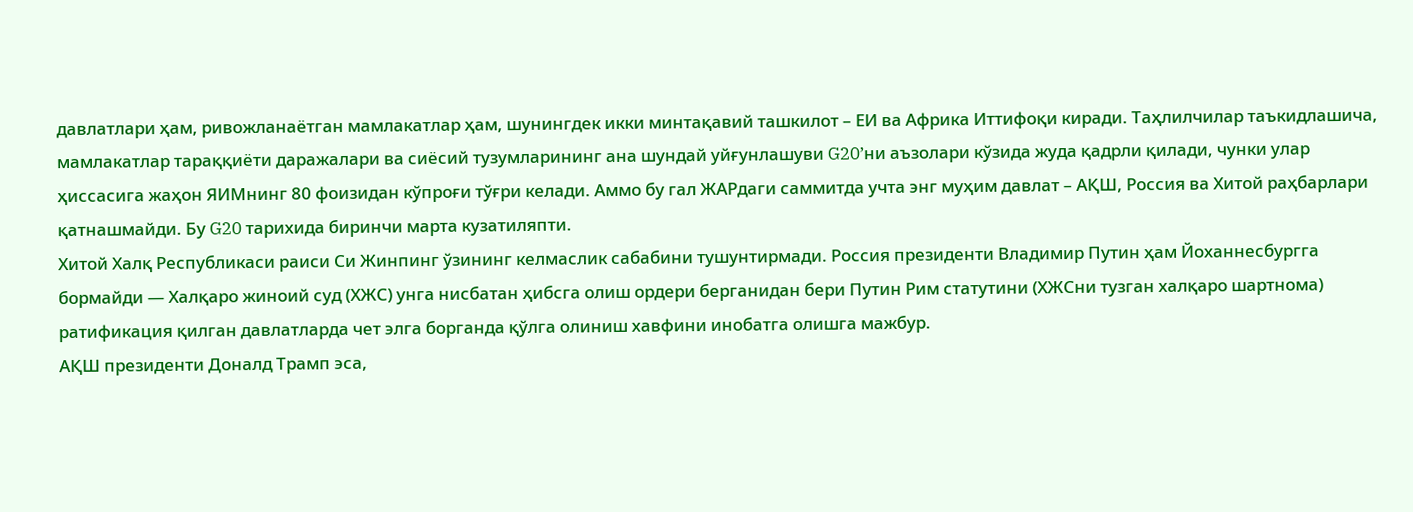давлатлари ҳам, ривожланаётган мамлакатлар ҳам, шунингдек икки минтақавий ташкилот – ЕИ ва Африка Иттифоқи киради. Таҳлилчилар таъкидлашича, мамлакатлар тараққиёти даражалари ва сиёсий тузумларининг ана шундай уйғунлашуви G20’ни аъзолари кўзида жуда қадрли қилади, чунки улар ҳиссасига жаҳон ЯИМнинг 80 фоизидан кўпроғи тўғри келади. Аммо бу гал ЖАРдаги саммитда учта энг муҳим давлат – АҚШ, Россия ва Хитой раҳбарлари қатнашмайди. Бу G20 тарихида биринчи марта кузатиляпти.
Хитой Халқ Республикаси раиси Си Жинпинг ўзининг келмаслик сабабини тушунтирмади. Россия президенти Владимир Путин ҳам Йоханнесбургга бормайди — Халқаро жиноий суд (ХЖС) унга нисбатан ҳибсга олиш ордери берганидан бери Путин Рим статутини (ХЖСни тузган халқаро шартнома) ратификация қилган давлатларда чет элга борганда қўлга олиниш хавфини инобатга олишга мажбур.
АҚШ президенти Доналд Трамп эса,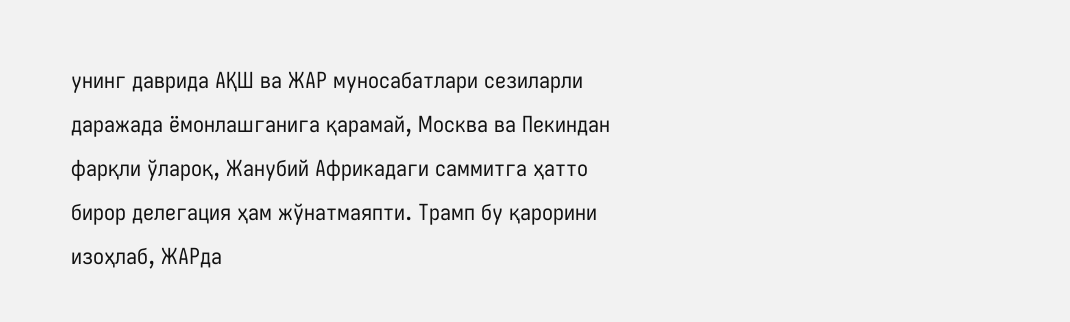унинг даврида АҚШ ва ЖАР муносабатлари сезиларли даражада ёмонлашганига қарамай, Москва ва Пекиндан фарқли ўлароқ, Жанубий Африкадаги саммитга ҳатто бирор делегация ҳам жўнатмаяпти. Трамп бу қарорини изоҳлаб, ЖАРда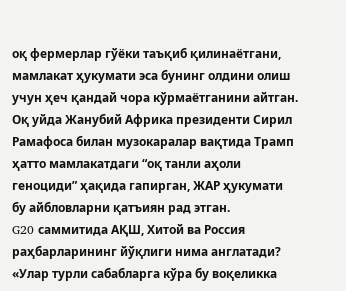оқ фермерлар гўёки таъқиб қилинаётгани, мамлакат ҳукумати эса бунинг олдини олиш учун ҳеч қандай чора кўрмаётганини айтган. Оқ уйда Жанубий Африка президенти Сирил Рамафоса билан музокаралар вақтида Трамп ҳатто мамлакатдаги “оқ танли аҳоли геноциди” ҳақида гапирган, ЖАР ҳукумати бу айбловларни қатъиян рад этган.
G20 саммитида АҚШ, Хитой ва Россия раҳбарларининг йўқлиги нима англатади? «Улар турли сабабларга кўра бу воқеликка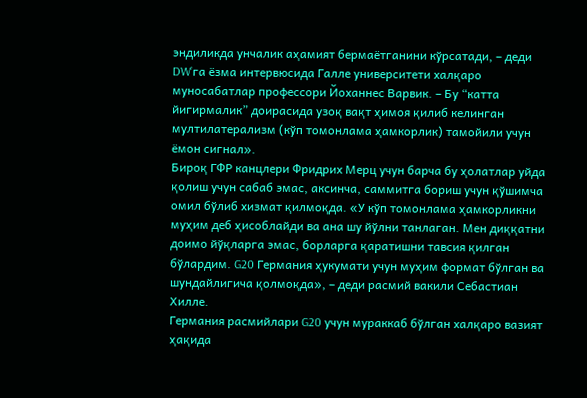эндиликда унчалик аҳамият бермаётганини кўрсатади, – деди DW’га ёзма интервюсида Галле университети халқаро муносабатлар профессори Йоханнес Варвик. – Бу “катта йигирмалик” доирасида узоқ вақт ҳимоя қилиб келинган мултилатерализм (кўп томонлама ҳамкорлик) тамойили учун ёмон сигнал».
Бироқ ГФР канцлери Фридрих Мерц учун барча бу ҳолатлар уйда қолиш учун сабаб эмас, аксинча, саммитга бориш учун қўшимча омил бўлиб хизмат қилмоқда. «У кўп томонлама ҳамкорликни муҳим деб ҳисоблайди ва ана шу йўлни танлаган. Мен диққатни доимо йўқларга эмас, борларга қаратишни тавсия қилган бўлардим. G20 Германия ҳукумати учун муҳим формат бўлган ва шундайлигича қолмоқда», – деди расмий вакили Себастиан Хилле.
Германия расмийлари G20 учун мураккаб бўлган халқаро вазият ҳақида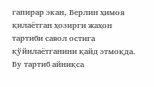гапирар экан, Берлин ҳимоя қилаётган ҳозирги жаҳон тартиби савол остига қўйилаётганини қайд этмоқда. Бу тартиб айниқса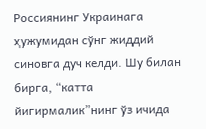Россиянинг Украинага ҳужумидан сўнг жиддий синовга дуч келди. Шу билан бирга, “катта йигирмалик”нинг ўз ичида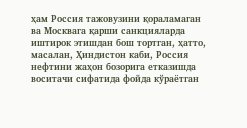ҳам Россия тажовузини қораламаган ва Москвага қарши санкцияларда иштирок этишдан бош тортган, ҳатто, масалан, Ҳиндистон каби, Россия нефтини жаҳон бозорига етказишда воситачи сифатида фойда кўраётган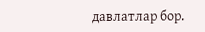давлатлар бор.